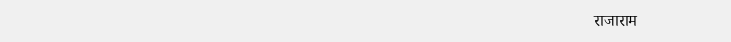राजाराम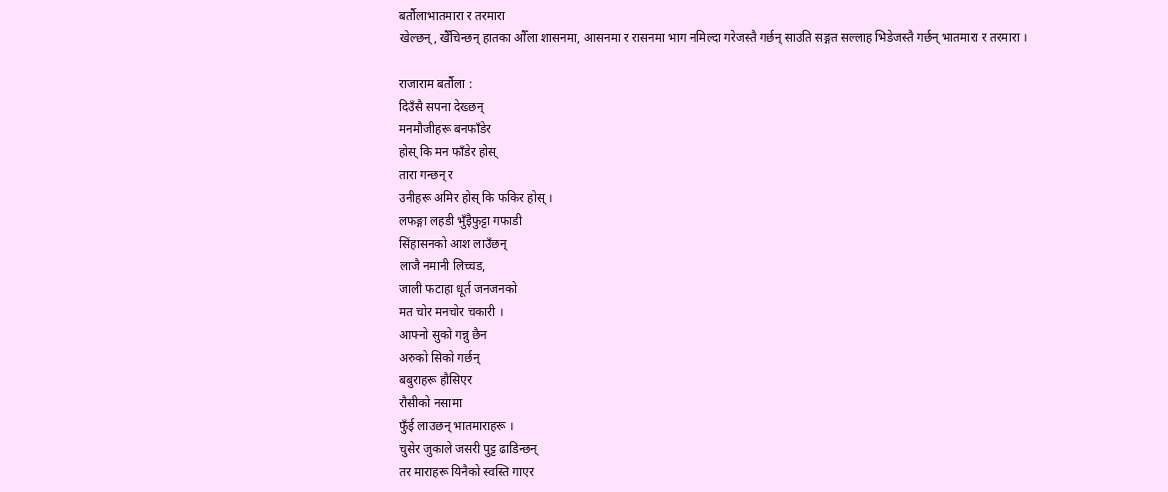बर्तौलाभातमारा र तरमारा
खेल्छन्, खैँचिन्छन् हातका औँला शासनमा, आसनमा र रासनमा भाग नमिल्दा गरेजस्तै गर्छन् साउति सङ्गत सल्लाह भिडेजस्तै गर्छन् भातमारा र तरमारा ।

राजाराम बर्तौला :
दिउँसै सपना देख्छन्
मनमौजीहरू बनफाँडेर
होस् कि मन फाँडेर होस्
तारा गन्छन् र
उनीहरू अमिर होस् कि फकिर होस् ।
लफङ्गा लहडी भुँइैफुट्टा गफाडी
सिंहासनको आश लाउँछन्
लाजै नमानी लिच्चड,
जाली फटाहा धूर्त जनजनको
मत चोर मनचोर चकारी ।
आफ्नो सुको गन्नु छैन
अरुको सिको गर्छन्
बबुराहरू हौसिएर
रौसीको नसामा
फुँई लाउछन् भातमाराहरू ।
चुसेर जुकाले जसरी पुट्ट ढाडिन्छन्
तर माराहरू यिनैको स्वस्ति गाएर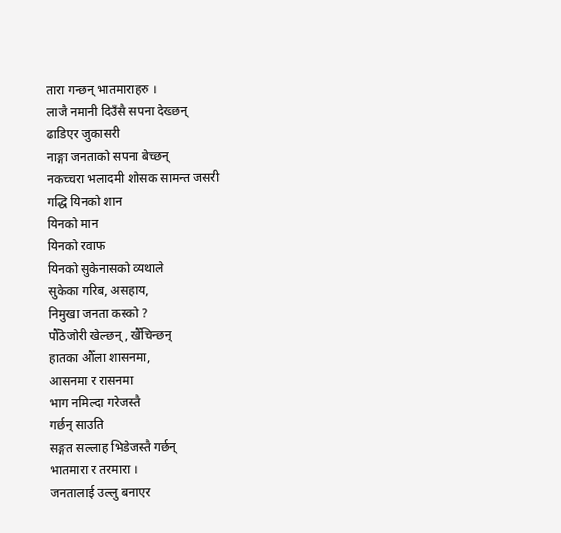तारा गन्छन् भातमाराहरु ।
लाजै नमानी दिउँसै सपना देख्छन्
ढाडिएर जुकासरी
नाङ्गा जनताको सपना बेच्छन्
नकच्चरा भलादमी शोसक सामन्त जसरी
गद्धि यिनको शान
यिनको मान
यिनको रवाफ
यिनको सुकेनासको व्यथाले
सुकेका गरिब, असहाय,
निमुखा जनता कस्को ?
पौँठेजोरी खेल्छन्, खैँचिन्छन्
हातका औँला शासनमा,
आसनमा र रासनमा
भाग नमिल्दा गरेजस्तै
गर्छन् साउति
सङ्गत सल्लाह भिडेजस्तै गर्छन्
भातमारा र तरमारा ।
जनतालाई उल्लु बनाएर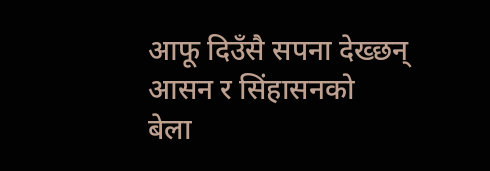आफू दिउँसै सपना देख्छन्
आसन र सिंहासनको
बेला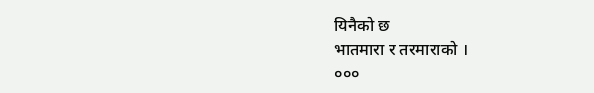यिनैको छ
भातमारा र तरमाराको ।
०००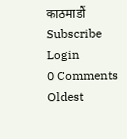काठमाडौं
Subscribe
Login
0 Comments
Oldest